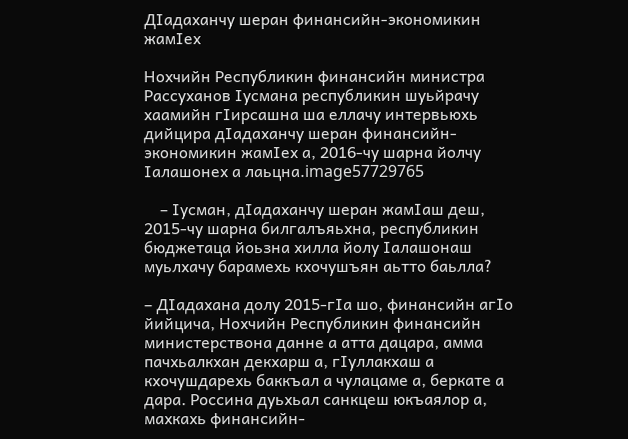ДIадаханчу шеран финансийн-экономикин жамIех

Нохчийн Республикин финансийн министра Рассуханов Iусмана республикин шуьйрачу хаамийн гIирсашна ша еллачу интервьюхь дийцира дIадаханчу шеран финансийн-экономикин жамIех а, 2016-чу шарна йолчу Iалашонех а лаьцна.image57729765

    – Iусман, дIадаханчу шеран жамIаш деш, 2015-чу шарна билгалъяьхна, республикин бюджетаца йоьзна хилла йолу Iалашонаш муьлхачу барамехь кхочушъян аьтто баьлла?

– ДIадахана долу 2015-гIа шо, финансийн агIо йийцича, Нохчийн Республикин финансийн министерствона данне а атта дацара, амма пачхьалкхан декхарш а, гIуллакхаш а кхочушдарехь баккъал а чулацаме а, беркате а дара. Россина дуьхьал санкцеш юкъаялор а, махкахь финансийн-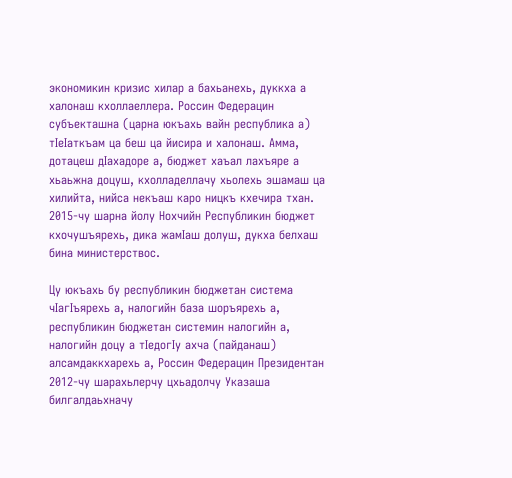экономикин кризис хилар а бахьанехь, дуккха а халонаш кхоллаеллера. Россин Федерацин субъекташна (царна юкъахь вайн республика а) тIеIаткъам ца беш ца йисира и халонаш. Амма, дотацеш дIахадоре а, бюджет хаъал лахъяре а хьаьжна доцуш, кхолладеллачу хьолехь эшамаш ца хилийта, нийса некъаш каро ницкъ кхечира тхан. 2015-чу шарна йолу Нохчийн Республикин бюджет кхочушъярехь, дика жамIаш долуш, дукха белхаш бина министерствос.

Цу юкъахь бу республикин бюджетан система чIагIъярехь а, налогийн база шоръярехь а, республикин бюджетан системин налогийн а, налогийн доцу а тIедогIу ахча (пайданаш) алсамдаккхарехь а, Россин Федерацин Президентан 2012-чу шарахьлерчу цхьадолчу Указаша билгалдаьхначу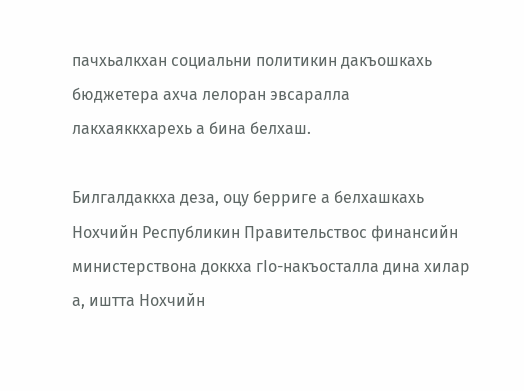пачхьалкхан социальни политикин дакъошкахь бюджетера ахча лелоран эвсаралла лакхаяккхарехь а бина белхаш.

Билгалдаккха деза, оцу берриге а белхашкахь Нохчийн Республикин Правительствос финансийн министерствона доккха гIо-накъосталла дина хилар а, иштта Нохчийн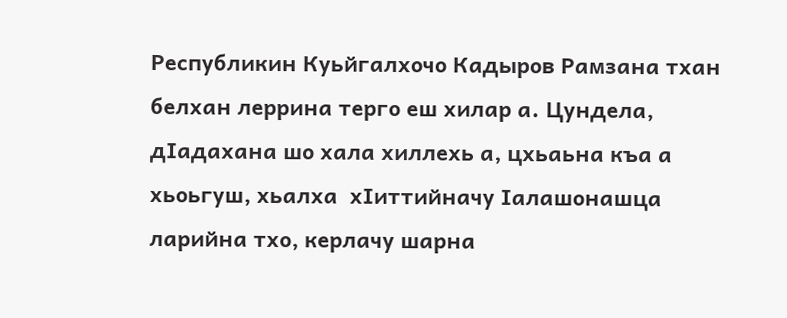Республикин Куьйгалхочо Кадыров Рамзана тхан белхан леррина терго еш хилар а. Цундела, дIадахана шо хала хиллехь а, цхьаьна къа а хьоьгуш, хьалха  хIиттийначу Iалашонашца ларийна тхо, керлачу шарна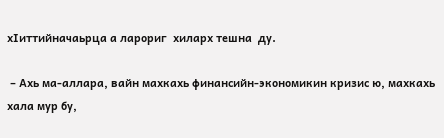хIиттийначаьрца а ларориг  хиларх тешна  ду.

 – Ахь ма-аллара, вайн махкахь финансийн-экономикин кризис ю, махкахь хала мур бу,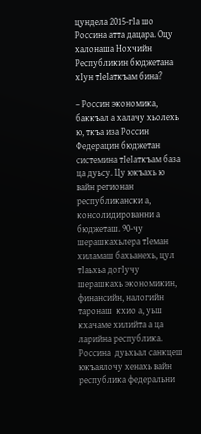цундела 2015-гIа шо Россина атта дацара. Оцу халонаша Нохчийн Республикин бюджетана хIун тIеIаткъам бина?

– Россин экономика, баккъал а халачу хьолехь ю, ткъа иза Россин Федерацин бюджетан системина тIеIаткъам база ца дуьсу. Цу юкъахь ю вайн регионан республикански а, консолидированни а бюджеташ. 90-чу шерашкахьлера тIеман хиламаш бахьанехь, цул тIаьхьа догIучу шерашкахь экономикин, финансийн, налогийн таронаш  кхио а, уьш кхачаме хилийта а ца ларийна республика. Россина  дуьхьал санкцеш юкъаялочу хенахь вайн республика федеральни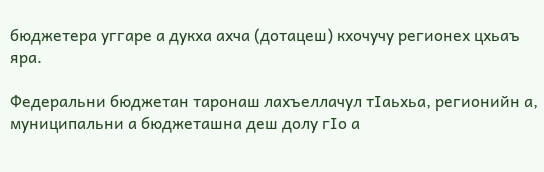бюджетера уггаре а дукха ахча (дотацеш) кхочучу регионех цхьаъ яра.

Федеральни бюджетан таронаш лахъеллачул тIаьхьа, регионийн а, муниципальни а бюджеташна деш долу гIо а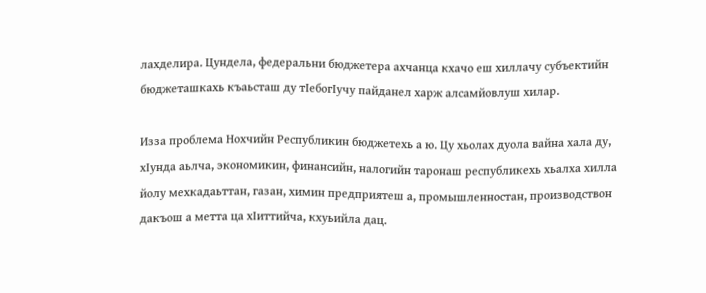лахделира. Цундела, федеральни бюджетера ахчанца кхачо еш хиллачу субъектийн бюджеташкахь къаьсташ ду тIебогIучу пайданел харж алсамйовлуш хилар.

Изза проблема Нохчийн Республикин бюджетехь а ю. Цу хьолах дуола вайна хала ду, хIунда аьлча, экономикин, финансийн, налогийн таронаш республикехь хьалха хилла йолу мехкадаьттан, газан, химин предприятеш а, промышленностан, производствон дакъош а метта ца хIиттийча, кхуьийла дац.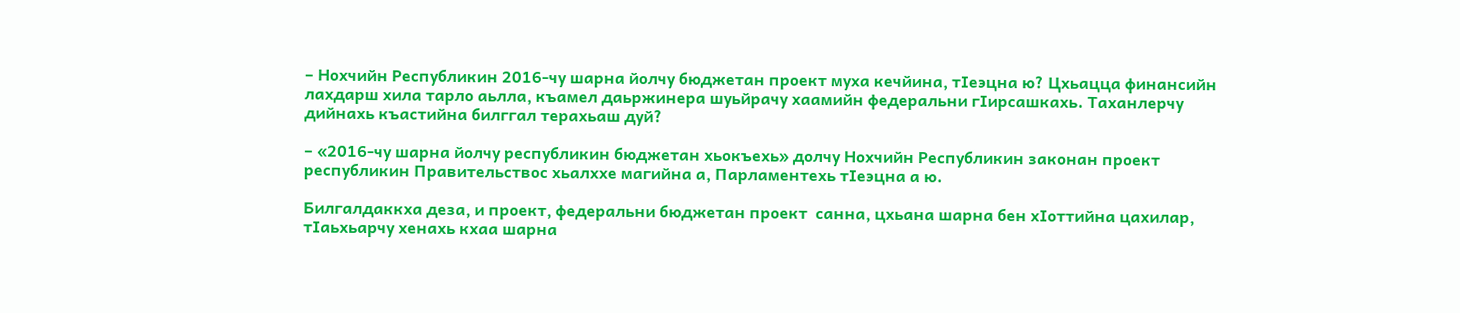– Нохчийн Республикин 2016-чу шарна йолчу бюджетан проект муха кечйина, тIеэцна ю? Цхьацца финансийн лахдарш хила тарло аьлла, къамел даьржинера шуьйрачу хаамийн федеральни гIирсашкахь. Таханлерчу дийнахь къастийна билггал терахьаш дуй?

– «2016-чу шарна йолчу республикин бюджетан хьокъехь» долчу Нохчийн Республикин законан проект республикин Правительствос хьалххе магийна а, Парламентехь тIеэцна а ю.

Билгалдаккха деза, и проект, федеральни бюджетан проект  санна, цхьана шарна бен хIоттийна цахилар, тIаьхьарчу хенахь кхаа шарна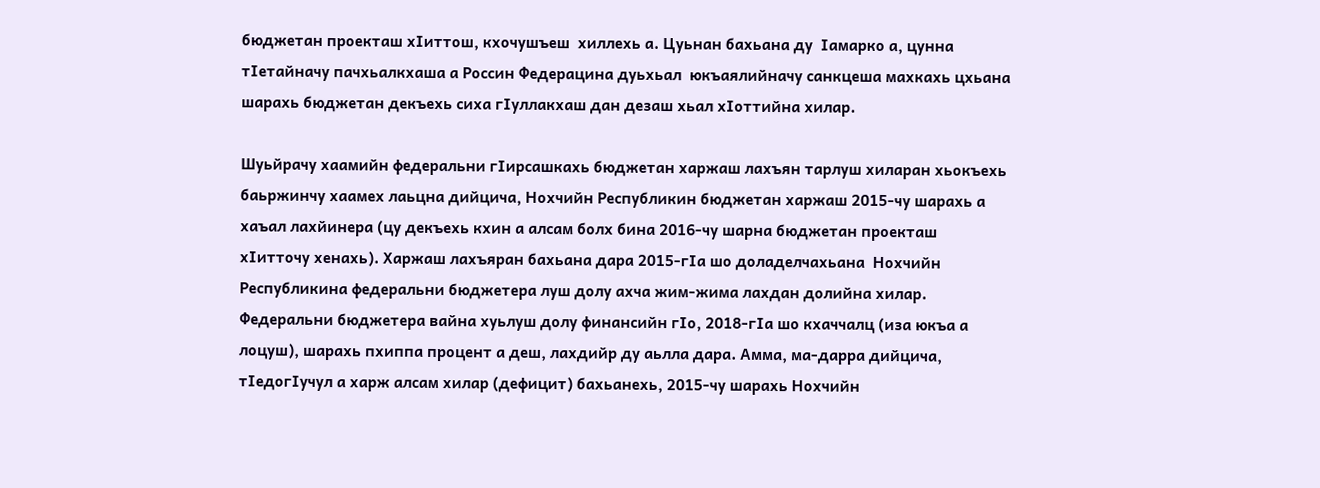бюджетан проекташ хIиттош, кхочушъеш  хиллехь а. Цуьнан бахьана ду  Iамарко а, цунна тIетайначу пачхьалкхаша а Россин Федерацина дуьхьал  юкъаялийначу санкцеша махкахь цхьана шарахь бюджетан декъехь сиха гIуллакхаш дан дезаш хьал хIоттийна хилар.

Шуьйрачу хаамийн федеральни гIирсашкахь бюджетан харжаш лахъян тарлуш хиларан хьокъехь  баьржинчу хаамех лаьцна дийцича, Нохчийн Республикин бюджетан харжаш 2015-чу шарахь а хаъал лахйинера (цу декъехь кхин а алсам болх бина 2016-чу шарна бюджетан проекташ хIитточу хенахь). Харжаш лахъяран бахьана дара 2015-гIа шо доладелчахьана  Нохчийн Республикина федеральни бюджетера луш долу ахча жим-жима лахдан долийна хилар.  Федеральни бюджетера вайна хуьлуш долу финансийн гIо, 2018-гIа шо кхаччалц (иза юкъа а лоцуш), шарахь пхиппа процент а деш, лахдийр ду аьлла дара. Амма, ма-дарра дийцича, тIедогIучул а харж алсам хилар (дефицит) бахьанехь, 2015-чу шарахь Нохчийн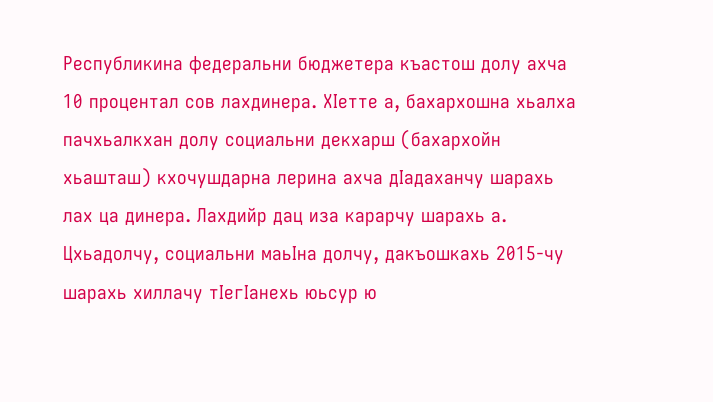Республикина федеральни бюджетера къастош долу ахча 10 процентал сов лахдинера. ХIетте а, бахархошна хьалха пачхьалкхан долу социальни декхарш (бахархойн хьашташ) кхочушдарна лерина ахча дIадаханчу шарахь лах ца динера. Лахдийр дац иза карарчу шарахь а. Цхьадолчу, социальни маьIна долчу, дакъошкахь 2015-чу шарахь хиллачу тIегIанехь юьсур ю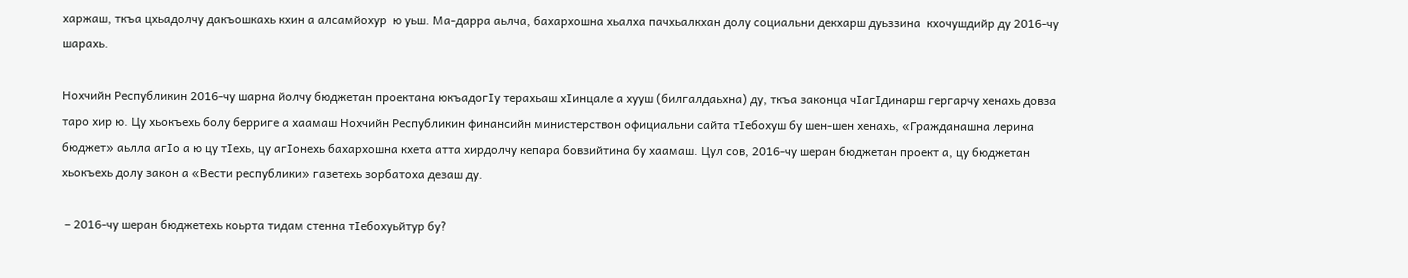харжаш, ткъа цхьадолчу дакъошкахь кхин а алсамйохур  ю уьш. Ма-дарра аьлча, бахархошна хьалха пачхьалкхан долу социальни декхарш дуьззина  кхочушдийр ду 2016-чу шарахь.

Нохчийн Республикин 2016-чу шарна йолчу бюджетан проектана юкъадогIу терахьаш хIинцале а хууш (билгалдаьхна) ду, ткъа законца чIагIдинарш гергарчу хенахь довза таро хир ю. Цу хьокъехь болу берриге а хаамаш Нохчийн Республикин финансийн министерствон официальни сайта тIебохуш бу шен-шен хенахь, «Гражданашна лерина бюджет» аьлла агIо а ю цу тIехь, цу агIонехь бахархошна кхета атта хирдолчу кепара бовзийтина бу хаамаш. Цул сов, 2016-чу шеран бюджетан проект а, цу бюджетан хьокъехь долу закон а «Вести республики» газетехь зорбатоха дезаш ду.

 – 2016-чу шеран бюджетехь коьрта тидам стенна тIебохуьйтур бу?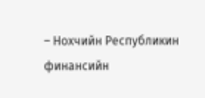– Нохчийн Республикин финансийн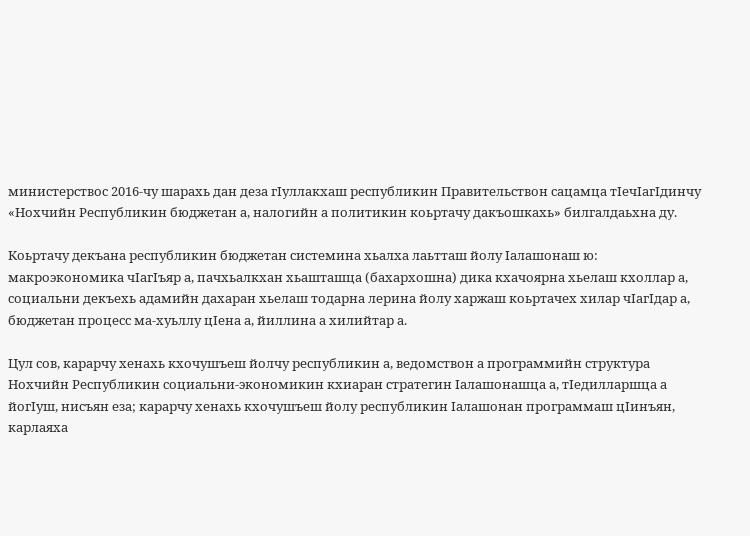министерствос 2016-чу шарахь дан деза гIуллакхаш республикин Правительствон сацамца тIечIагIдинчу «Нохчийн Республикин бюджетан а, налогийн а политикин коьртачу дакъошкахь» билгалдаьхна ду.

Коьртачу декъана республикин бюджетан системина хьалха лаьтташ йолу Iалашонаш ю: макроэкономика чIагIъяр а, пачхьалкхан хьашташца (бахархошна) дика кхачоярна хьелаш кхоллар а, социальни декъехь адамийн дахаран хьелаш тодарна лерина йолу харжаш коьртачех хилар чIагIдар а, бюджетан процесс ма-хуьллу цIена а, йиллина а хилийтар а.

Цул сов, карарчу хенахь кхочушъеш йолчу республикин а, ведомствон а программийн структура Нохчийн Республикин социальни-экономикин кхиаран стратегин Iалашонашца а, тIедилларшца а йогIуш, нисъян еза; карарчу хенахь кхочушъеш йолу республикин Iалашонан программаш цIинъян, карлаяха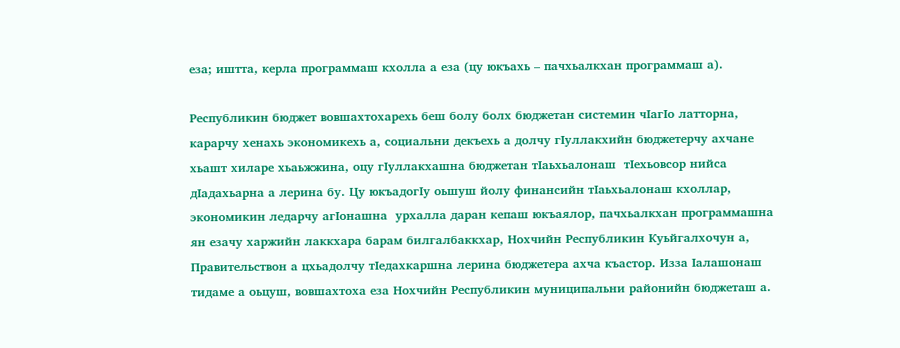еза; иштта, керла программаш кхолла а еза (цу юкъахь – пачхьалкхан программаш а).

Республикин бюджет вовшахтохарехь беш болу болх бюджетан системин чIагIо латторна, карарчу хенахь экономикехь а, социальни декъехь а долчу гIуллакхийн бюджетерчу ахчане хьашт хиларе хьаьжжина, оцу гIуллакхашна бюджетан тIаьхьалонаш  тIехьовсор нийса дIадахьарна а лерина бу. Цу юкъадогIу оьшуш йолу финансийн тIаьхьалонаш кхоллар, экономикин ледарчу агIонашна  урхалла даран кепаш юкъаялор, пачхьалкхан программашна ян езачу харжийн лаккхара барам билгалбаккхар, Нохчийн Республикин Куьйгалхочун а, Правительствон а цхьадолчу тIедахкаршна лерина бюджетера ахча къастор. Изза Iалашонаш тидаме а оьцуш, вовшахтоха еза Нохчийн Республикин муниципальни районийн бюджеташ а.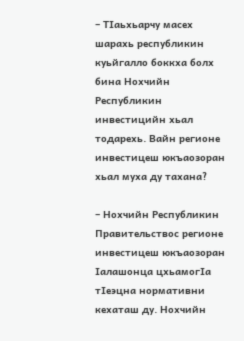– ТIаьхьарчу масех шарахь республикин куьйгалло боккха болх бина Нохчийн Республикин инвестицийн хьал тодарехь. Вайн регионе инвестицеш юкъаозоран хьал муха ду тахана?

– Нохчийн Республикин Правительствос регионе инвестицеш юкъаозоран Iалашонца цхьамогIа тIеэцна нормативни кехаташ ду. Нохчийн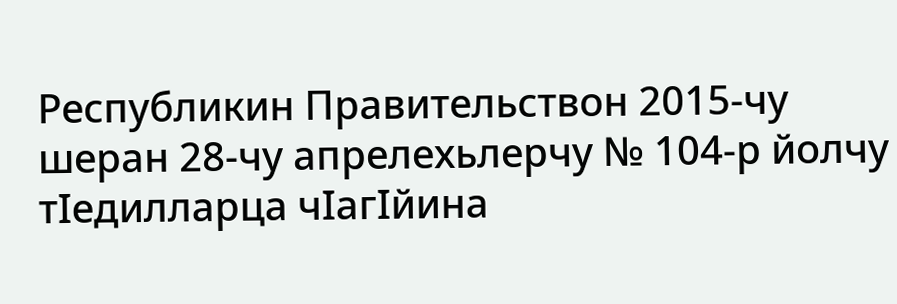Республикин Правительствон 2015-чу шеран 28-чу апрелехьлерчу № 104-р йолчу тIедилларца чIагIйина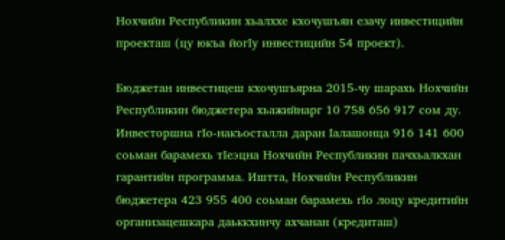Нохчийн Республикин хьалххе кхочушъян езачу инвестицийн проекташ (цу юкъа йогIу инвестицийн 54 проект).

Бюджетан инвестицеш кхочушъярна 2015-чу шарахь Нохчийн Республикин бюджетера хьажийнарг 10 758 656 917 сом ду.  Инвесторшна гIо-накъосталла даран Iалашонца 916 141 600 соьман барамехь тIеэцна Нохчийн Республикин пачхьалкхан гарантийн программа. Иштта, Нохчийн Республикин бюджетера 423 955 400 соьман барамехь гIо лоцу кредитийн организацешкара даьккхинчу ахчанан (кредиташ)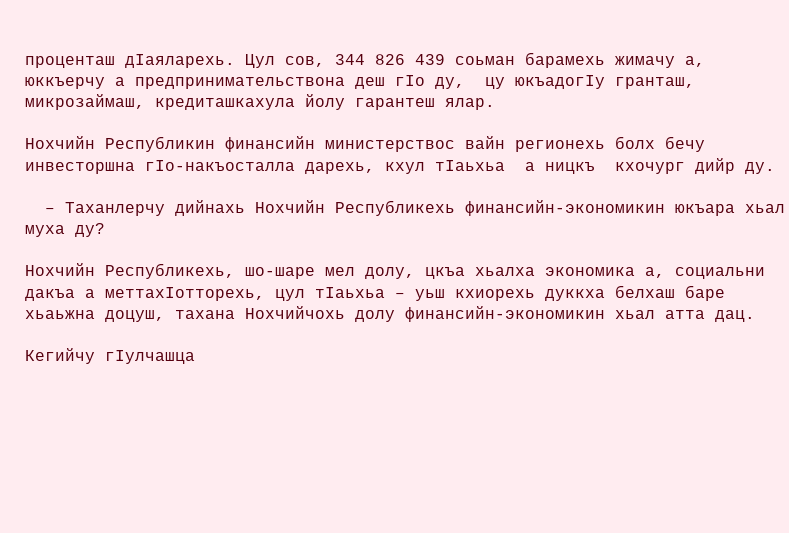проценташ дIаяларехь. Цул сов, 344 826 439 соьман барамехь жимачу а, юккъерчу а предпринимательствона деш гIо ду,  цу юкъадогIу гранташ, микрозаймаш, кредиташкахула йолу гарантеш ялар.

Нохчийн Республикин финансийн министерствос вайн регионехь болх бечу инвесторшна гIо-накъосталла дарехь, кхул тIаьхьа  а ницкъ  кхочург дийр ду.

  – Таханлерчу дийнахь Нохчийн Республикехь финансийн-экономикин юкъара хьал муха ду?

Нохчийн Республикехь, шо-шаре мел долу, цкъа хьалха экономика а, социальни дакъа а меттахIотторехь, цул тIаьхьа – уьш кхиорехь дуккха белхаш баре хьаьжна доцуш, тахана Нохчийчохь долу финансийн-экономикин хьал атта дац.

Кегийчу гIулчашца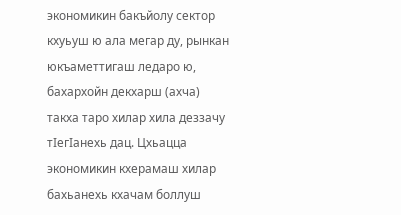экономикин бакъйолу сектор кхуьуш ю ала мегар ду, рынкан юкъаметтигаш ледаро ю, бахархойн декхарш (ахча) такха таро хилар хила деззачу тIегIанехь дац. Цхьацца экономикин кхерамаш хилар бахьанехь кхачам боллуш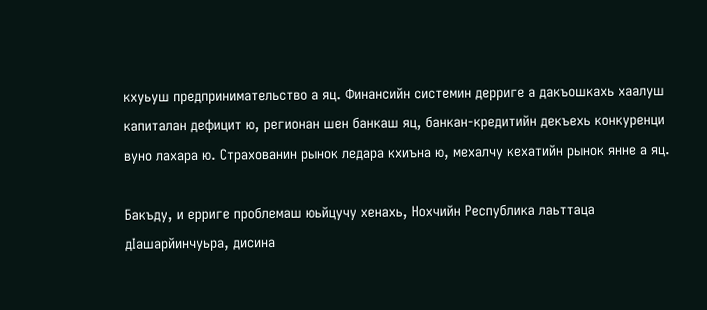кхуьуш предпринимательство а яц. Финансийн системин дерриге а дакъошкахь хаалуш капиталан дефицит ю, регионан шен банкаш яц, банкан-кредитийн декъехь конкуренци вуно лахара ю. Страхованин рынок ледара кхиъна ю, мехалчу кехатийн рынок янне а яц.

Бакъду, и ерриге проблемаш юьйцучу хенахь, Нохчийн Республика лаьттаца дIашарйинчуьра, дисина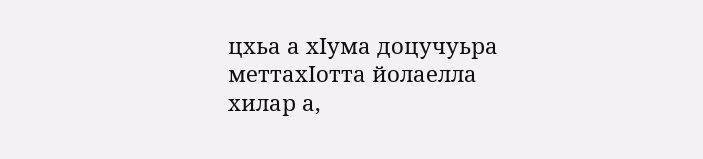цхьа а хIума доцучуьра меттахIотта йолаелла хилар а,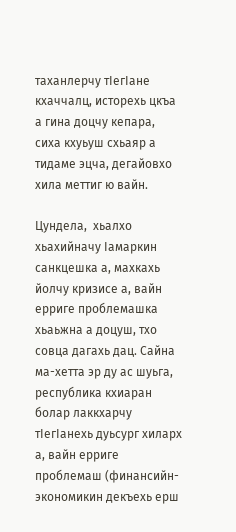таханлерчу тIегIане кхаччалц, исторехь цкъа а гина доцчу кепара, сиха кхуьуш схьаяр а тидаме эцча, дегайовхо хила меттиг ю вайн.

Цундела,  хьалхо хьахийначу Iамаркин санкцешка а, махкахь йолчу кризисе а, вайн ерриге проблемашка хьаьжна а доцуш, тхо совца дагахь дац. Сайна ма-хетта эр ду ас шуьга, республика кхиаран болар лаккхарчу тIегIанехь дуьсург хиларх а, вайн ерриге проблемаш (финансийн-экономикин декъехь ерш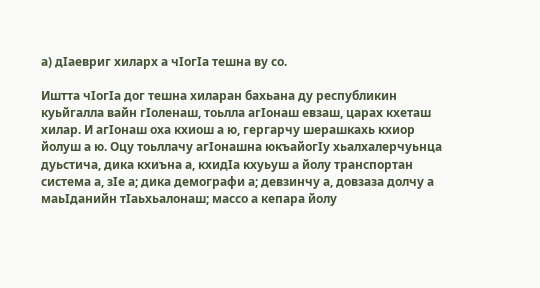а) дIаевриг хиларх а чIогIа тешна ву со.

Иштта чIогIа дог тешна хиларан бахьана ду республикин куьйгалла вайн гIоленаш, тоьлла агIонаш евзаш, царах кхеташ хилар. И агIонаш оха кхиош а ю, гергарчу шерашкахь кхиор йолуш а ю. Оцу тоьллачу агIонашна юкъайогIу хьалхалерчуьнца дуьстича, дика кхиъна а, кхидIа кхуьуш а йолу транспортан система а, зIе а; дика демографи а; девзинчу а, довзаза долчу а  маьIданийн тIаьхьалонаш; массо а кепара йолу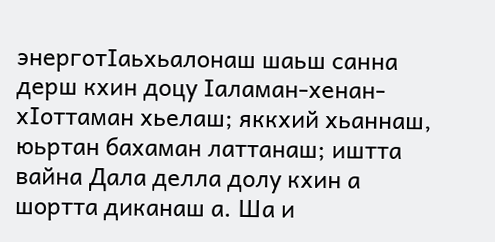энерготIаьхьалонаш шаьш санна дерш кхин доцу Iаламан-хенан-хIоттаман хьелаш; яккхий хьаннаш, юьртан бахаман латтанаш; иштта вайна Дала делла долу кхин а шортта диканаш а. Ша и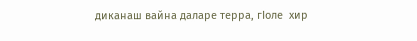диканаш вайна даларе терра, гIоле  хир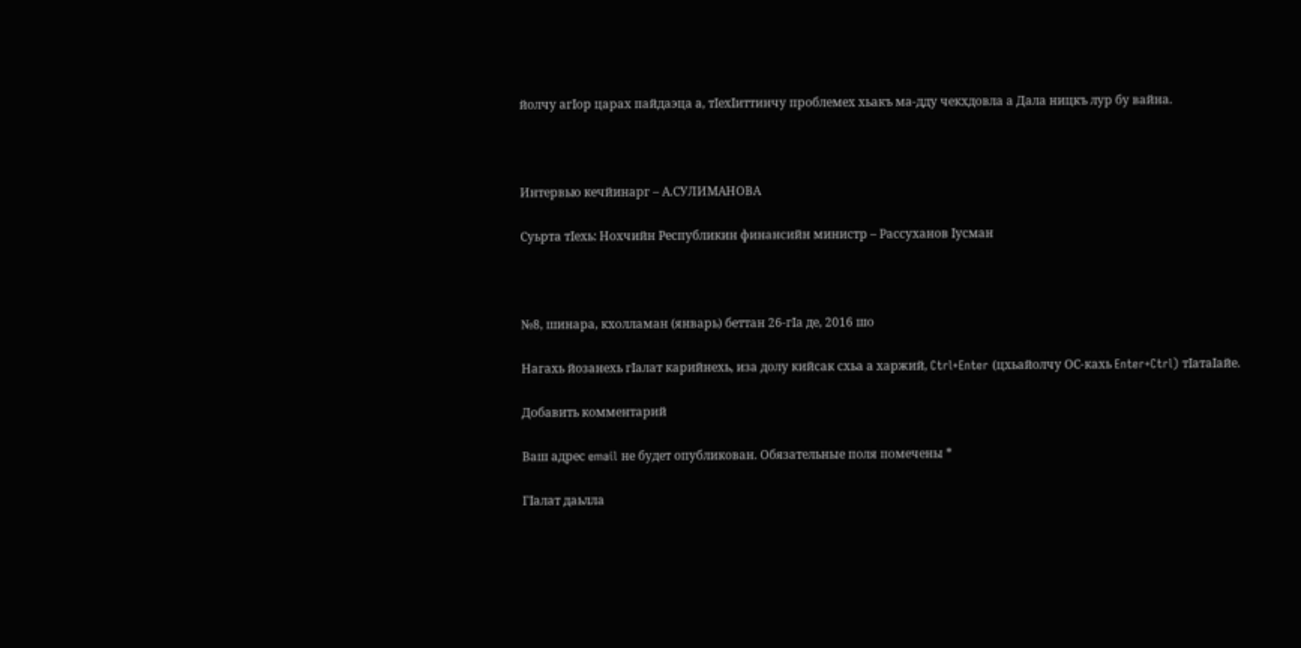йолчу агIор царах пайдаэца а, тIехIиттинчу проблемех хьакъ ма-дду чекхдовла а Дала ницкъ лур бу вайна.



Интервью кечйинарг – А.СУЛИМАНОВА

Суьрта тIехь: Нохчийн Республикин финансийн министр – Рассуханов Iусман



№8, шинара, кхолламан (январь) беттан 26-гIа де, 2016 шо

Нагахь йозанехь гIалат карийнехь, иза долу кийсак схьа а харжий, Ctrl+Enter (цхьайолчу ОС-кахь Enter+Ctrl) тIатаIайе.

Добавить комментарий

Ваш адрес email не будет опубликован. Обязательные поля помечены *

ГIалат даьлла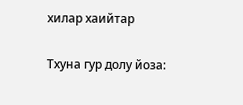хилар хаийтар

Тхуна гур долу йоза: